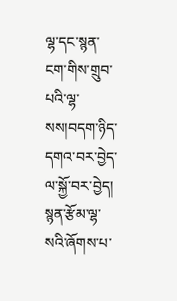ལྷ་དང་སྙན་ངག་གིས་གྲུབ་པའི་ལྷ་སས།བདག་ཉིད་དགའ་བར་བྱེད་ལ་སྐྱོ་བར་བྱེད།
སྙན་རྩོམ་ལྷ་སའི་ཞོགས་པ་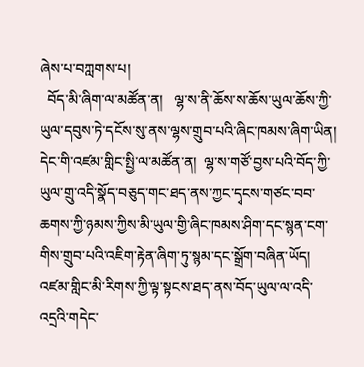ཞེས་པ་བཀླགས་པ།
  བོད་མི་ཞིག་ལ་མཚོན་ན།   ལྷ་ས་ནི་ཆོས་ས་ཆོས་ཡུལ་ཆོས་ཀྱི་ཡུལ་དབུས་ཏེ་དངོས་སུ་ནས་ལྷས་གྲུབ་པའི་ཞིང་ཁམས་ཞིག་ཡིན།  དེང་གི་འཛམ་གླིང་སྤྱི་ལ་མཚོན་ན།  ལྷ་ས་གཙོ་བྱས་པའི་བོད་ཀྱི་ཡུལ་གྲུ་འདི་སྣོད་བཅུད་གང་ཐད་ནས་ཀྱང་དྭངས་གཙང་བབ་ཆགས་ཀྱི་ཉམས་ཀྱིས་མི་ཡུལ་གྱི་ཞིང་ཁམས་ཤིག་དང་སྙན་ངག་གིས་གྲུབ་པའི་འཇིག་རྟེན་ཞིག་ཏུ་སྙམ་དང་སྒྲོག་བཞིན་ཡོད།  འཛམ་གླིང་མི་རིགས་ཀྱི་ལྟ་སྟངས་ཐད་ནས་བོད་ཡུལ་ལ་འདི་འདྲའི་གདེང་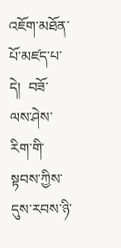འཇོག་མཐོན་པོ་མཛད་པ་དེ།  བཟོ་ལས་ཤེས་རིག་གི་སྟབས་ཀྱིས་དུས་རབས་ཉི་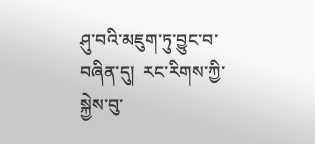ཤུ་བའི་མཇུག་ཏུ་བྱུང་བ་བཞིན་དུ།  རང་རིགས་ཀྱི་སྐྱེས་བུ་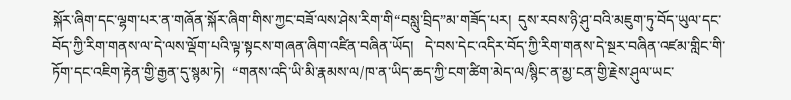སྐོར་ཞིག་དང་ལྷག་པར་ན་གཞོན་སྐོར་ཞིག་གིས་ཀྱང་བཟོ་ལས་ཤེས་རིག་གི“བསླུ་བྲིད”མ་གཟོད་པར།  དུས་རབས་ཉི་ཤུ་བའི་མཇུག་ཏུ་བོད་ཡུལ་དང་བོད་ཀྱི་རིག་གནས་ལ་དེ་ལས་ལྡོག་པའི་ལྟ་སྟངས་གཞན་ཞིག་འཛིན་བཞིན་ཡོད།   དེ་བས་དེང་འདིར་བོད་ཀྱི་རིག་གནས་དེ་སྔར་བཞིན་འཛམ་གླིང་གི་ཏོག་དང་འཇིག་རྟེན་གྱི་རྒྱན་དུ་སྙམ་ཏེ།  “གནས་འདི་ཡི་མི་རྣམས་ལ/ཁ་ན་ཡིད་ཆད་ཀྱི་ངག་ཚིག་མེད་ལ/སྙིང་ན་མྱ་ངན་གྱི་རྗེས་ཤུལ་ཡང་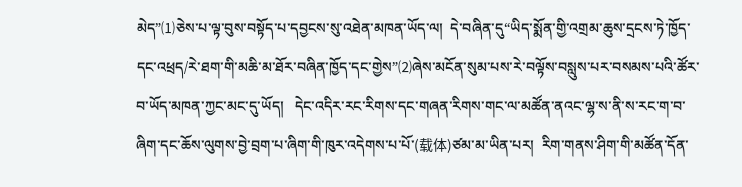མེད”⑴ཅེས་པ་ལྟ་བུས་བསྟོད་པ་དབྱངས་སུ་འཐེན་མཁན་ཡོད་ལ།  དེ་བཞིན་དུ“ཡིད་སྨོན་གྱི་འགྲམ་ཆུས་དྲངས་ཏེ་ཁྱོད་དང་འཕྲད/རེ་ཐག་གི་མཆི་མ་ཐོར་བཞིན་ཁྱོད་དང་གྱེས”⑵ཞེས་མངོན་སུམ་པས་རེ་བལྟོས་བསླུས་པར་བསམས་པའི་ཚོར་བ་ཡོད་མཁན་ཀྱང་མང་དུ་ཡོད།   དེང་འདིར་རང་རིགས་དང་གཞན་རིགས་གང་ལ་མཚོན་ནའང་ལྷ་ས་ནི་ས་རང་ག་བ་ཞིག་དང་ཆོས་ལུགས་བྱེ་བྲག་པ་ཞིག་གི་ཁུར་འདེགས་པ་པོ་(载体)ཙམ་མ་ཡིན་པར།  རིག་གནས་ཤིག་གི་མཚོན་དོན་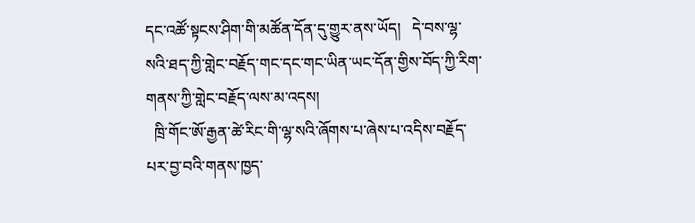དང་འཚོ་སྟངས་ཤིག་གི་མཚོན་དོན་དུ་གྱུར་ནས་ཡོད།   དེ་བས་ལྷ་སའི་ཐད་ཀྱི་གླེང་བརྗོད་གང་དང་གང་ཡིན་ཡང་དོན་གྱིས་བོད་ཀྱི་རིག་གནས་ཀྱི་གླེང་བརྗོད་ལས་མ་འདས།
  ཁྲི་གོང་ཨོ་རྒྱན་ཚེ་རིང་གི་ལྷ་སའི་ཞོགས་པ་ཞེས་པ་འདིས་བརྗོད་པར་བྱ་བའི་གནས་ཁྱད་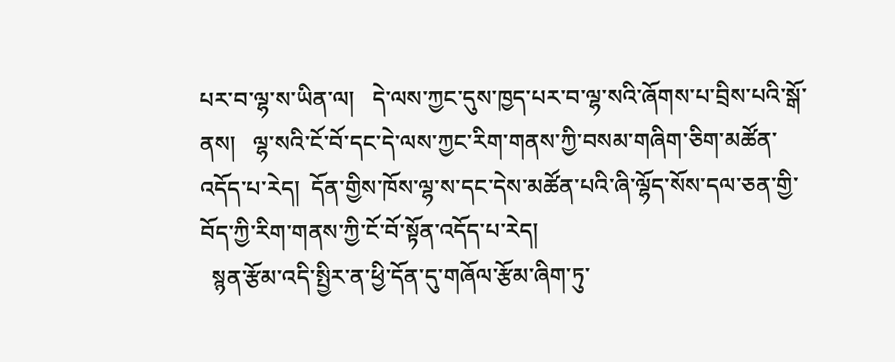པར་བ་ལྷ་ས་ཡིན་ལ།   དེ་ལས་ཀྱང་དུས་ཁྱད་པར་བ་ལྷ་སའི་ཞོགས་པ་བྲིས་པའི་སྒོ་ནས།   ལྷ་སའི་ངོ་བོ་དང་དེ་ལས་ཀྱང་རིག་གནས་ཀྱི་བསམ་གཞིག་ཅིག་མཚོན་འདོད་པ་རེད།  དོན་གྱིས་ཁོས་ལྷ་ས་དང་དེས་མཚོན་པའི་ཞི་ལྷོད་སོས་དལ་ཅན་གྱི་བོད་ཀྱི་རིག་གནས་ཀྱི་ངོ་བོ་སྟོན་འདོད་པ་རེད།
  སྙན་རྩོམ་འདི་སྤྱིར་ན་ཕྱི་དོན་དུ་གཞོལ་རྩོམ་ཞིག་ཏུ་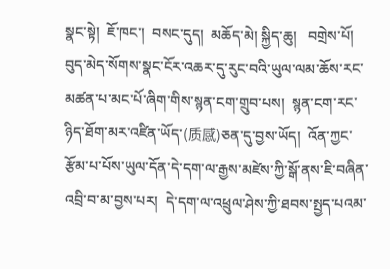སྣང་སྟེ།  ཇོ་ཁང་།  བསང་དུད།  མཆོད་མེ། སྐྱིད་ཆུ།   བགྲེས་པོ།  བུད་མེད་སོགས་སྣང་ངོར་འཆར་དུ་རུང་བའི་ཡུལ་ལམ་ཆོས་རང་མཚན་པ་མང་པོ་ཞིག་གིས་སྙན་ངག་གྲུབ་པས།  སྙན་ངག་རང་ཉིད་ཐོག་མར་འཛིན་ཡོད་(质感)ཅན་དུ་བྱས་ཡོད།  འོན་ཀྱང་རྩོམ་པ་པོས་ཡུལ་དོན་དེ་དག་ལ་རྒྱས་མཛེས་ཀྱི་སྒོ་ནས་ཇི་བཞིན་འབྲི་བ་མ་བྱས་པར།  དེ་དག་ལ་འཕྲུལ་ཤེས་ཀྱི་ཐབས་སྤྱད་པའམ་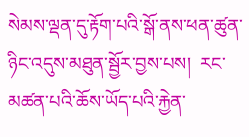སེམས་ལྡན་དུ་རྟོག་པའི་སྒོ་ནས་ཕན་ཚུན་ཉིང་འདུས་མཐུན་སྦྱོར་བྱས་པས།  རང་མཚན་པའི་ཆོས་ཡོད་པའི་རྐྱེན་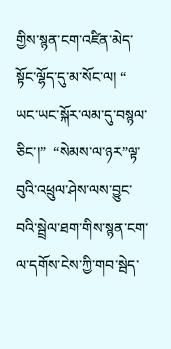གྱིས་སྙན་ངག་འཛིན་མེད་སྟོང་ལྷོད་དུ་མ་སོང་ལ། “ ཡང་ཡང་སྐོར་ལམ་དུ་བསྙལ་ཅིང་།”  “སེམས་ལ་ཉར”ལྟ་བུའི་འཕྲུལ་ཤེས་ལས་བྱུང་བའི་སྦྲེལ་ཐག་གིས་སྙན་ངག་ལ་དགོས་ངེས་ཀྱི་གབ་སྦེད་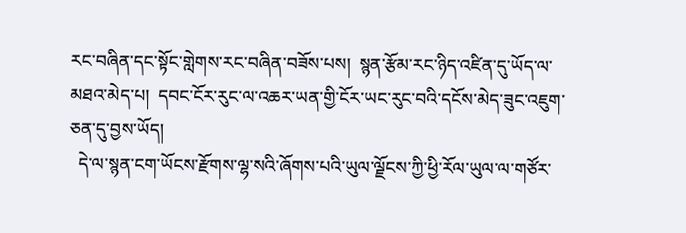རང་བཞིན་དང་སྟོང་གླེགས་རང་བཞིན་བཟོས་པས།  སྙན་རྩོམ་རང་ཉིད་འཛིན་དུ་ཡོད་ལ་མཐའ་མེད་པ།  དབང་ངོར་རུང་ལ་འཆར་ཡན་གྱི་ངོར་ཡང་རུང་བའི་དངོས་མེད་ཟུང་འཇུག་ཅན་དུ་བྱས་ཡོད།
  དེ་ལ་སྙན་ངག་ཡོངས་རྫོགས་ལྷ་སའི་ཞོགས་པའི་ཡུལ་ལྗོངས་ཀྱི་ཕྱི་རོལ་ཡུལ་ལ་གཙོར་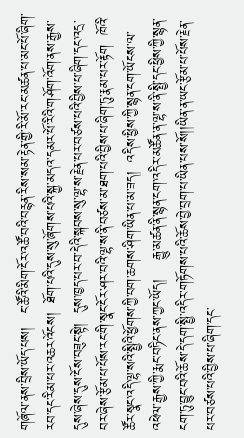གཞོལ་ནས་བྲིས་ཡོད་པས།   ང་ཚོའི་མིག་ངོར་འཚོ་བའི་བརྙན་རིས་སམ་རྟེན་གྱི་རི་མོ་རང་མཚན་པ་མང་པོ་ཞིག་རབ་དང་རིམ་པར་འཆར་འོངས།  ཐོག་པའི་དུས་སུ་ཞོགས་པའི་སྐྱ་མདའ་དམར་པོ་རིའི་གཤོག་འོག་ནས་རྒྱས་དུས་ཞེས་དུས་ངོས་བཟུང་སྟེ།  དུས་ཁྱད་པར་བ་དེའི་སྐབས་སུ་ལྷ་ས་རྗེན་པར་བཙས་པའི་བྱིས་པ་ཞིག་དང་འདྲ་བར་ཞེས་རྩོམ་པ་པོས་རང་གི་སྣང་ངོར་ཤར་བའི་ལྷ་ས་ནི་བཙས་མ་ཐག་པའི་བྱིས་པ་ཞིག་ཏུ་རྣམ་པར་རྟོག  ཁོའི་ཚོར་སྣང་འདི་ལྷ་སའི་སྤྱིའི་ཕྱོགས་ཀྱི་བག་ཆགས་ཤིག་ཡིན་པ་མ་ཟད།  འདིས་ཕྱིས་ཀྱི་སྙན་ངག་ཡོངས་ལ་འཕེལ་རྒྱས་ཀྱི་རྨང་བཏིང་ནས་ཀྱང་ཡོད།    རྒྱུ་མཚན་ནི་སྙན་ངག་འདིར་མཚོན་ན་ལྷ་ས་ནི་སྤྱི་དང་ཕྱིས་ཀྱི་སྙན་ངག་ཏུ་བྱུང་བའི་ཆོས་དེ་དག་སྤྱི་འདིར་གཏོགས་པའི་ཆོས་བྱེ་བྲག་པ་ཡིན་པས་སོ།།ཡིན་ན་ཡང་རྩོམ་པ་པོས་རྗེན་པར་བཙས་པའི་བྱིས་པ་ཞིག་དང་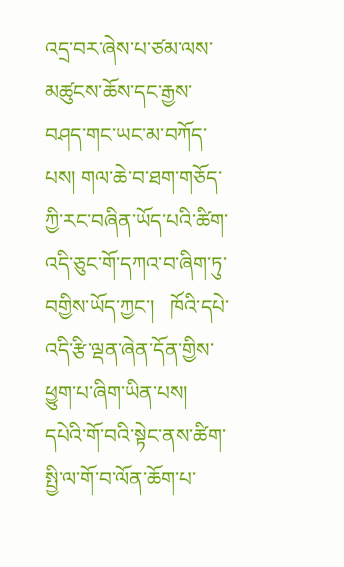འདྲ་བར་ཞེས་པ་ཙམ་ལས་མཚུངས་ཆོས་དང་རྒྱས་བཤད་གང་ཡང་མ་བཀོད་པས། གལ་ཆེ་བ་ཐག་གཅོད་ཀྱི་རང་བཞིན་ཡོད་པའི་ཚིག་འདི་ཅུང་གོ་དཀའ་བ་ཞིག་ཏུ་བགྱིས་ཡོད་ཀྱང་།   ཁོའི་དཔེ་འདི་རྩི་ལྡན་ཞེན་དོན་གྱིས་ཕྱུག་པ་ཞིག་ཡིན་པས།  དཔེའི་གོ་བའི་སྟེང་ནས་ཚིག་སྤྱི་ལ་གོ་བ་ལོན་ཆོག་པ་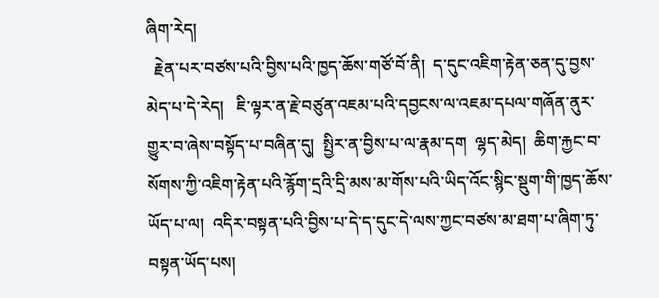ཞིག་རེད།
  རྗེན་པར་བཙས་པའི་བྱིས་པའི་ཁྱད་ཆོས་གཙོ་བོ་ནི།  ད་དུང་འཇིག་རྟེན་ཅན་དུ་བྱས་མེད་པ་དེ་རེད།   ཇི་ལྟར་ན་རྗེ་བཙུན་འཇམ་པའི་དབྱངས་ལ་འཇམ་དཔལ་གཞོན་ནུར་གྱུར་བ་ཞེས་བསྟོད་པ་བཞིན་དུ།  སྤྱིར་ན་བྱིས་པ་ལ་རྣམ་དག  ལྷད་མེད།  ཆིག་རྐྱང་བ་སོགས་ཀྱི་འཇིག་རྟེན་པའི་རྙོག་དྲའི་དྲི་མས་མ་གོས་པའི་ཡིད་འོང་སྙིང་སྡུག་གི་ཁྱད་ཆོས་ཡོད་པ་ལ།  འདིར་བསྟན་པའི་བྱིས་པ་དེ་ད་དུང་དེ་ལས་ཀྱང་བཙས་མ་ཐག་པ་ཞིག་ཏུ་བསྟན་ཡོད་པས།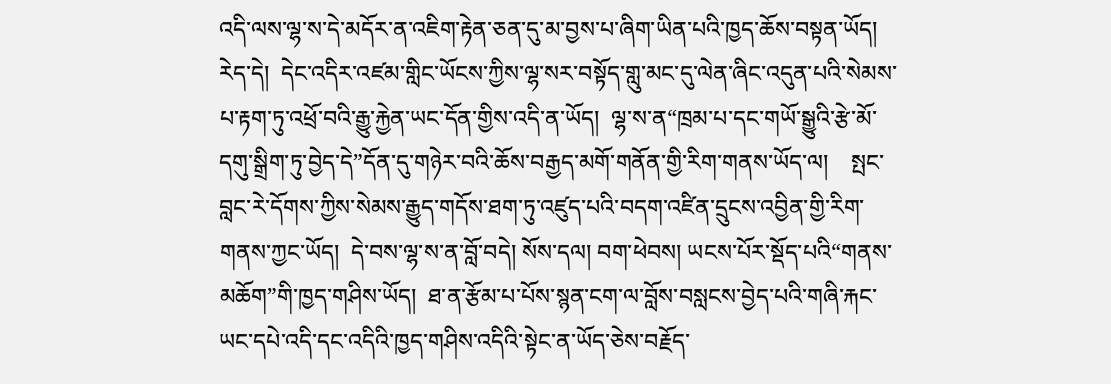འདི་ལས་ལྷ་ས་དེ་མདོར་ན་འཇིག་རྟེན་ཅན་དུ་མ་བྱས་པ་ཞིག་ཡིན་པའི་ཁྱད་ཆོས་བསྟན་ཡོད།  རེད་དེ།  དེང་འདིར་འཛམ་གླིང་ཡོངས་ཀྱིས་ལྷ་སར་བསྟོད་གླུ་མང་དུ་ལེན་ཞིང་འདུན་པའི་སེམས་པ་རྟག་ཏུ་འཕྲོ་བའི་རྒྱུ་རྐྱེན་ཡང་དོན་གྱིས་འདི་ན་ཡོད།  ལྷ་ས་ན“ཁྲམ་པ་དང་གཡོ་སྒྱུའི་རྩེ་མོ་དགུ་སྒྲིག་ཏུ་བྱེད་དེ”དོན་དུ་གཉེར་བའི་ཆོས་བརྒྱད་མགོ་གནོན་གྱི་རིག་གནས་ཡོད་ལ།    སྤང་བླང་རེ་དོགས་ཀྱིས་སེམས་རྒྱུད་གདོས་ཐག་ཏུ་འཛུད་པའི་བདག་འཛིན་དྲུངས་འབྱིན་གྱི་རིག་གནས་ཀྱང་ཡོད།  དེ་བས་ལྷ་ས་ན་བློ་བདེ། སོས་དལ། བག་ཕེབས། ཡངས་པོར་སྡོད་པའི“གནས་མཆོག”གི་ཁྱད་གཤིས་ཡོད།  ཐ་ན་རྩོམ་པ་པོས་སྙན་ངག་ལ་བློས་བསླངས་བྱེད་པའི་གཞི་རྐང་ཡང་དཔེ་འདི་དང་འདིའི་ཁྱད་གཤིས་འདིའི་སྟེང་ན་ཡོད་ཅེས་བརྗོད་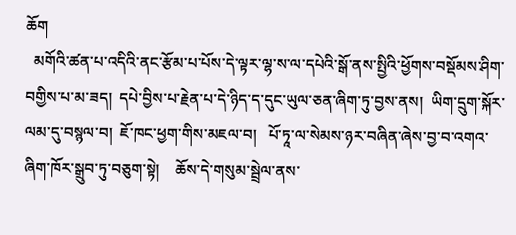ཆོག
  མགོའི་ཚན་པ་འདིའི་ནང་རྩོམ་པ་པོས་དེ་ལྟར་ལྷ་ས་ལ་དཔེའི་སྒོ་ནས་སྤྱིའི་ཕྱོགས་བསྡོམས་ཤིག་བགྱིས་པ་མ་ཟད།  དཔེ་བྱིས་པ་རྗེན་པ་དེ་ཉིད་ད་དུང་ཡུལ་ཅན་ཞིག་ཏུ་བྱས་ནས།  ཡིག་དྲུག་སྐོར་ལམ་དུ་བསྙལ་བ།  ཇོ་ཁང་ཕྱག་གིས་མཇལ་བ།   པོ་ཏཱ་ལ་སེམས་ཉར་བཞིན་ཞེས་བྱ་བ་འགའ་ཞིག་ཁོར་སྒྲུབ་ཏུ་བཅུག་སྟེ།    ཆོས་དེ་གསུམ་སྦྲེལ་ནས་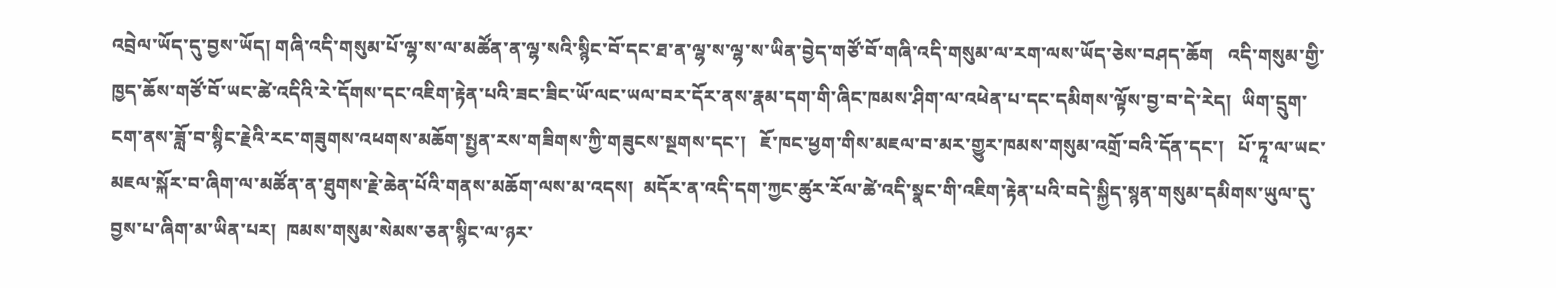འབྲེལ་ཡོད་དུ་བྱས་ཡོད། གཞི་འདི་གསུམ་པོ་ལྷ་ས་ལ་མཚོན་ན་ལྷ་སའི་སྙིང་བོ་དང་ཐ་ན་ལྷ་ས་ལྷ་ས་ཡིན་བྱེད་གཙོ་བོ་གཞི་འདི་གསུམ་ལ་རག་ལས་ཡོད་ཅེས་བཤད་ཆོག   འདི་གསུམ་གྱི་ཁྱད་ཆོས་གཙོ་བོ་ཡང་ཚེ་འདིའི་རེ་དོགས་དང་འཇིག་རྟེན་པའི་ཟང་ཟིང་ཡོ་ལང་ཡལ་བར་དོར་ནས་རྣམ་དག་གི་ཞིང་ཁམས་ཤིག་ལ་འཕེན་པ་དང་དམིགས་ལྟོས་བྱ་བ་དེ་རེད།  ཡིག་དྲུག་ངག་ནས་ཟློ་བ་སྙིང་རྗེའི་རང་གཟུགས་འཕགས་མཆོག་སྤྱན་རས་གཟིགས་ཀྱི་གཟུངས་སྔགས་དང་།   ཇོ་ཁང་ཕྱག་གིས་མཇལ་བ་མར་གྱུར་ཁམས་གསུམ་འགྲོ་བའི་དོན་དང་།   པོ་ཏཱ་ལ་ཡང་མཇལ་སྐོར་བ་ཞིག་ལ་མཚོན་ན་ཐུགས་རྗེ་ཆེན་པོའི་གནས་མཆོག་ལས་མ་འདས།  མདོར་ན་འདི་དག་ཀྱང་ཚུར་རོལ་ཚེ་འདི་སྣང་གི་འཇིག་རྟེན་པའི་བདེ་སྐྱིད་སྙན་གསུམ་དམིགས་ཡུལ་དུ་བྱས་པ་ཞིག་མ་ཡིན་པར།  ཁམས་གསུམ་སེམས་ཅན་སྙིང་ལ་ཉར་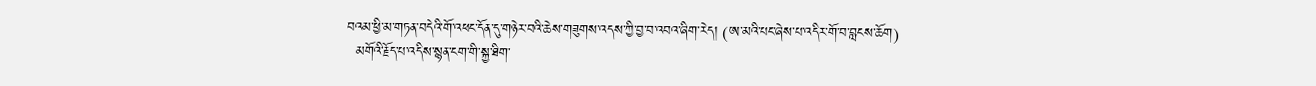བའམ་ཕྱི་མ་གཏན་བདེའི་གོ་འཕང་དོན་དུ་གཉེར་བའི་ཆེས་གཟུགས་འདས་ཀྱི་བྱ་བ་འབའ་ཞིག་རེད། (ཨ་མའི་པང་ཞེས་པ་འདིར་གོ་བ་བླངས་ཆོག)
  མགོའི་རྗོད་པ་འདིས་སྙན་ངག་གི་སྐྱ་ཐིག་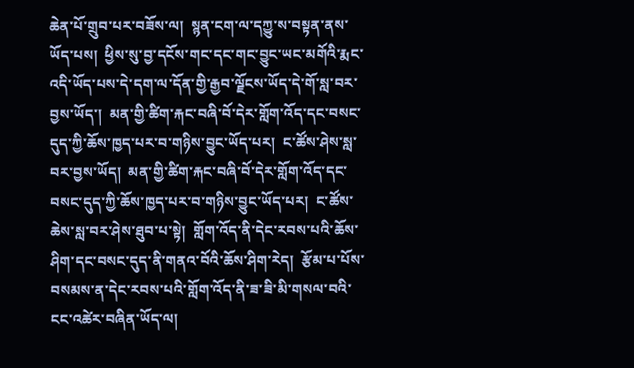ཆེན་པོ་གྲུབ་པར་བཟོས་ལ།  སྙན་ངག་ལ་དཀྱུ་ས་བསྟན་ནས་ཡོད་པས།  ཕྱིས་སུ་བྱ་དངོས་གང་དང་གང་བྱུང་ཡང་མགོའི་རྨང་འདི་ཡོད་པས་དེ་དག་ལ་དོན་གྱི་རྒྱབ་ལྗོངས་ཡོད་དེ་གོ་སླ་བར་བྱས་ཡོད་།  མན་གྱི་ཚིག་རྐང་བཞི་བོ་དེར་གློག་འོད་དང་བསང་དུད་ཀྱི་ཆོས་ཁྱད་པར་བ་གཉིས་བྱུང་ཡོད་པར།  ང་ཚོས་ཤེས་སླ་བར་བྱས་ཡོད།  མན་གྱི་ཚིག་རྐང་བཞི་བོ་དེར་གློག་འོད་དང་བསང་དུད་ཀྱི་ཆོས་ཁྱད་པར་བ་གཉིས་བྱུང་ཡོད་པར།  ང་ཚོས་ཆེས་སླ་བར་ཤེས་ཐུབ་པ་སྟེ།  གློག་འོད་ནི་དེང་རབས་པའི་ཆོས་ཤིག་དང་བསང་དུད་ནི་གནའ་བོའི་ཆོས་ཤིག་རེད།  རྩོམ་པ་པོས་བསམས་ན་དེང་རབས་པའི་གློག་འོད་ནི་ཟ་ཟི་མི་གསལ་བའི་ངང་འཚེར་བཞིན་ཡོད་ལ།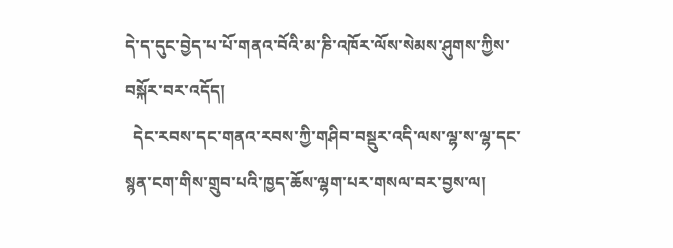དེ་ད་དུང་བྱེད་པ་པོ་གནའ་བོའི་མ་ཎི་འཁོར་ལོས་སེམས་ཤུགས་ཀྱིས་བསྐོར་བར་འདོད།
  དེང་རབས་དང་གནའ་རབས་ཀྱི་གཤིབ་བསྡུར་འདི་ལས་ལྷ་ས་ལྷ་དང་སྙན་ངག་གིས་གྲུབ་པའི་ཁྱད་ཆོས་ལྷག་པར་གསལ་བར་བྱས་ལ།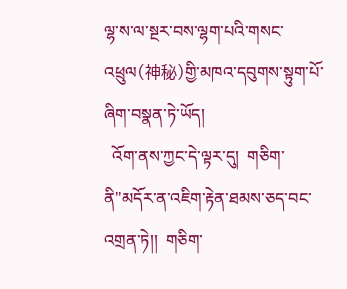ལྷ་ས་ལ་སྔར་བས་ལྷག་པའི་གསང་འཕྲུལ(神秘)གྱི་མཁའ་དབུགས་སྟུག་པོ་ཞིག་བསྣན་ཏེ་ཡོད།
  འོག་ནས་ཀྱང་དེ་ལྟར་དུ།  གཅིག་ནི"མདོར་ན་འཇིག་རྟེན་ཐམས་ཅད་བང་འགྲན་ཏེ།།  གཅིག་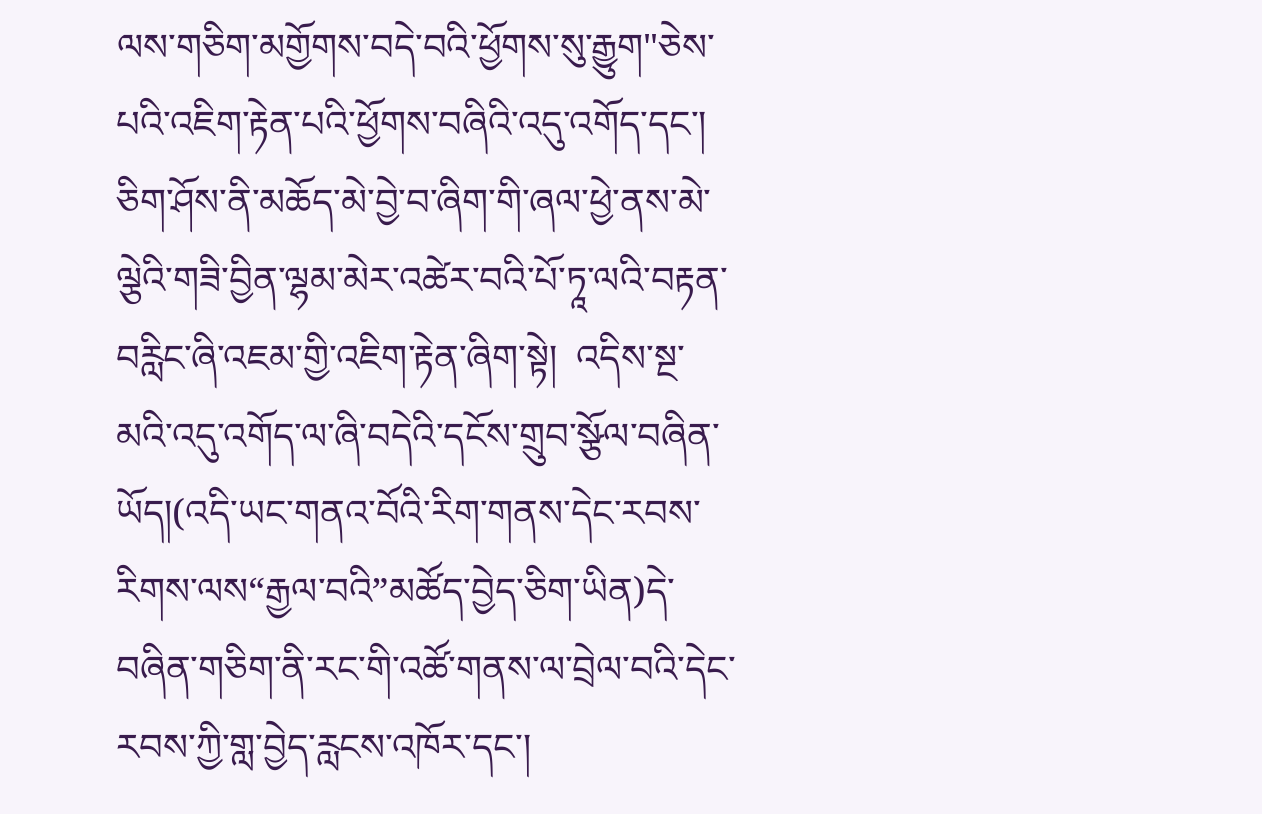ལས་གཅིག་མགྱོགས་བདེ་བའི་ཕྱོགས་སུ་རྒྱུག"ཅེས་པའི་འཇིག་རྟེན་པའི་ཕྱོགས་བཞིའི་འདུ་འགོད་དང་།  ཅིག་ཤོས་ནི་མཆོད་མེ་བྱེ་བ་ཞིག་གི་ཞལ་ཕྱེ་ནས་མེ་ལྕེའི་གཟི་བྱིན་ལྷམ་མེར་འཚེར་བའི་པོ་ཏཱ་ལའི་བརྟན་བརླིང་ཞི་འཇམ་གྱི་འཇིག་རྟེན་ཞིག་སྟེ།  འདིས་སྔ་མའི་འདུ་འགོད་ལ་ཞི་བདེའི་དངོས་གྲུབ་སྩོལ་བཞིན་ཡོད།(འདི་ཡང་གནའ་བོའི་རིག་གནས་དེང་རབས་རིགས་ལས“རྒྱལ་བའི”མཚོད་བྱེད་ཅིག་ཡིན)དེ་བཞིན་གཅིག་ནི་རང་གི་འཚོ་གནས་ལ་བྲེལ་བའི་དེང་རབས་ཀྱི་གླ་བྱེད་རླངས་འཁོར་དང་།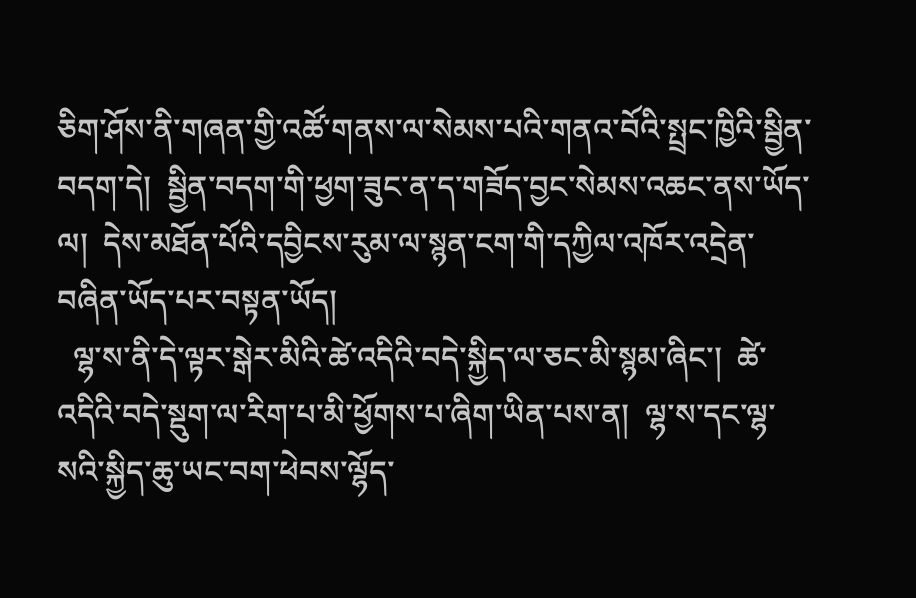ཅིག་ཤོས་ནི་གཞན་གྱི་འཚོ་གནས་ལ་སེམས་པའི་གནའ་བོའི་སྤྲང་ཁྱིའི་སྦྱིན་བདག་དེ།  སྦྱིན་བདག་གི་ཕྱག་ཟུང་ན་ད་གཟོད་བྱང་སེམས་འཆང་ནས་ཡོད་ལ།  དེས་མཐོན་པོའི་དབྱིངས་རུམ་ལ་སྙན་ངག་གི་དཀྱིལ་འཁོར་འདྲེན་བཞིན་ཡོད་པར་བསྟན་ཡོད།
  ལྷ་ས་ནི་དེ་ལྟར་སྒེར་མིའི་ཚེ་འདིའི་བདེ་སྐྱིད་ལ་ཅང་མི་སྙམ་ཞིང་།  ཚེ་འདིའི་བདེ་སྡུག་ལ་རིག་པ་མི་ཕྱོགས་པ་ཞིག་ཡིན་པས་ན།  ལྷ་ས་དང་ལྷ་སའི་སྐྱིད་ཆུ་ཡང་བག་ཕེབས་ལྷོད་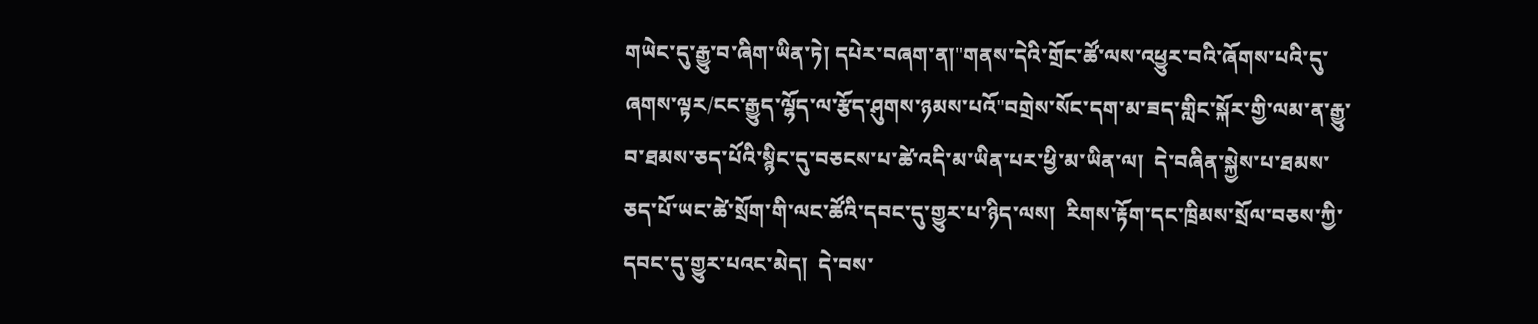གཡེང་དུ་རྒྱུ་བ་ཞིག་ཡིན་ཏེ། དཔེར་བཞག་ན།"གནས་དེའི་གྲོང་ཚོ་ལས་འཕྱུར་བའི་ཞོགས་པའི་དུ་ཞགས་ལྟར/ངང་རྒྱུད་ལྷོད་ལ་རྩོད་ཤུགས་ཉམས་པའོ"བགྲེས་སོང་དག་མ་ཟད་གླིང་སྐོར་གྱི་ལམ་ན་རྒྱུ་བ་ཐམས་ཅད་པོའི་སྙིང་དུ་བཅངས་པ་ཚེ་འདི་མ་ཡིན་པར་ཕྱི་མ་ཡིན་ལ།  དེ་བཞིན་སྐྱེས་པ་ཐམས་ཅད་པོ་ཡང་ཚེ་སྲོག་གི་ལང་ཚོའི་དབང་དུ་གྱུར་པ་ཉིད་ལས།  རིགས་རྟོག་དང་ཁྲིམས་སྲོལ་བཅས་ཀྱི་དབང་དུ་གྱུར་པའང་མེད།  དེ་བས་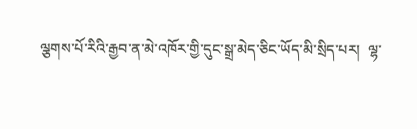ལྕགས་པོ་རིའི་རྒྱབ་ན་མེ་འཁོར་གྱི་དུང་སྒྲ་མེད་ཅིང་ཡོད་མི་སྲིད་པར།  ལྷ་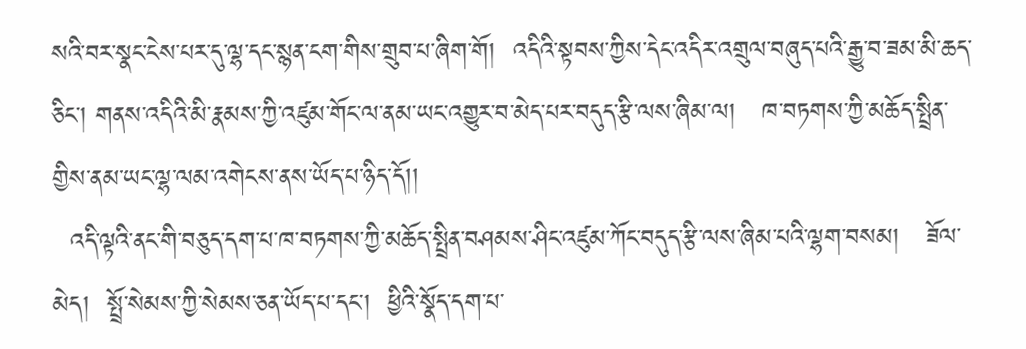སའི་བར་སྣང་ངེས་པར་དུ་ལྷ་དང་སྙན་ངག་གིས་གྲུབ་པ་ཞིག་གོ།  འདིའི་སྟབས་ཀྱིས་དེང་འདིར་འགྲུལ་བཞུད་པའི་རྒྱུ་བ་ཟམ་མི་ཆད་ཅིང་། གནས་འདིའི་མི་རྣམས་ཀྱི་འཛུམ་གོང་ལ་ནམ་ཡང་འགྱུར་བ་མེད་པར་བདུད་རྩི་ལས་ཞིམ་ལ།   ཁ་བཏགས་ཀྱི་མཆོད་སྤྲིན་གྱིས་ནམ་ཡང་ལྷ་ལམ་འགེངས་ནས་ཡོད་པ་ཉིད་དོ།།
  འདི་ལྟའི་ནང་གི་བཅུད་དག་པ་ཁ་བཏགས་ཀྱི་མཆོད་སྤྲིན་བཤམས་ཤིང་འཛུམ་ཀོང་བདུད་རྩི་ལས་ཞིམ་པའི་ལྷག་བསམ།   ཟོལ་མེད།  སྤྲོ་སེམས་ཀྱི་སེམས་ཅན་ཡོད་པ་དང་།  ཕྱིའི་སྣོད་དག་པ་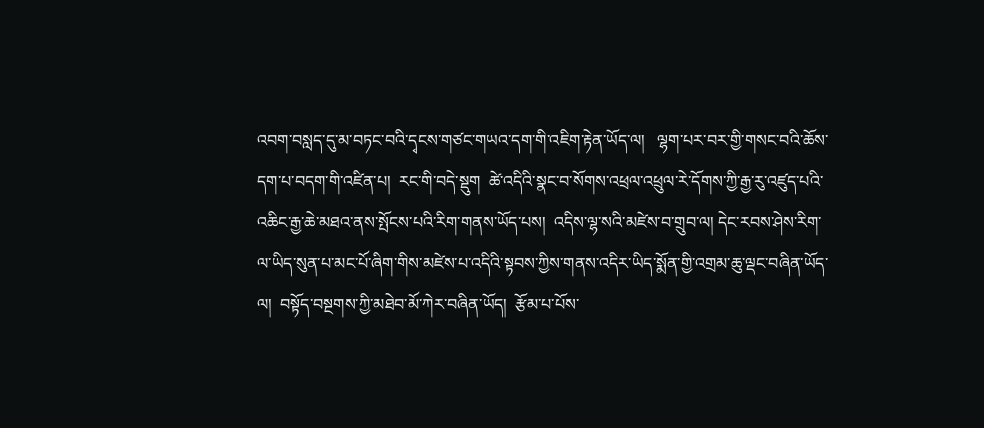འབག་བསླད་དུ་མ་བཏང་བའི་དྭངས་གཙང་གཡའ་དག་གི་འཇིག་རྟེན་ཡོད་ལ།   ལྷག་པར་བར་གྱི་གསང་བའི་ཆོས་དག་པ་བདག་གི་འཛིན་པ།  རང་གི་བདེ་སྡུག  ཚེ་འདིའི་སྣང་བ་སོགས་འཕྲལ་འཕྲུལ་རེ་དོགས་ཀྱི་རྒྱ་རུ་འཛུད་པའི་འཆིང་རྒྱ་ཆེ་མཐའ་ནས་སྤོངས་པའི་རིག་གནས་ཡོད་པས།  འདིས་ལྷ་སའི་མཛེས་བ་གྲུབ་ལ། དེང་རབས་ཤེས་རིག་ལ་ཡིད་སུན་པ་མང་པོ་ཞིག་གིས་མཛེས་པ་འདིའི་སྟབས་ཀྱིས་གནས་འདིར་ཡིད་སྨོན་གྱི་འགྲམ་ཆུ་ལྡང་བཞིན་ཡོད་ལ།  བསྟོད་བསྔགས་ཀྱི་མཐེབ་མོ་ཀེར་བཞིན་ཡོད།  རྩོམ་པ་པོས་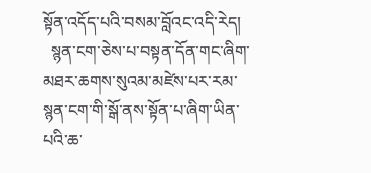སྟོན་འདོད་པའི་བསམ་བློའང་འདི་རེད།
  སྙན་ངག་ཅེས་པ་བསྟན་དོན་གང་ཞིག་མཐར་ཆགས་སུའམ་མཛེས་པར་རམ་སྙན་ངག་གི་སྒོ་ནས་སྟོན་པ་ཞིག་ཡིན་པའི་ཆ་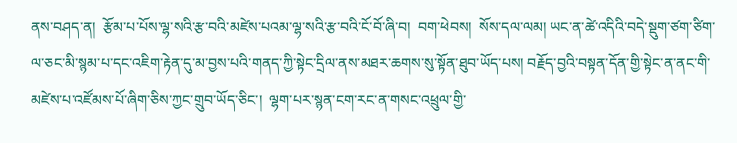ནས་བཤད་ན།  རྩོམ་པ་པོས་ལྷ་སའི་རྩ་བའི་མཛེས་པའམ་ལྷ་སའི་རྩ་བའི་ངོ་བོ་ཞི་བ།  བག་ཕེབས།  སོས་དལ་ལམ། ཡང་ན་ཚེ་འདིའི་བདེ་སྡུག་ཙག་ཙིག་ལ་ཅང་མི་སྙམ་པ་དང་འཇིག་རྟེན་དུ་མ་བྱས་པའི་གནད་ཀྱི་སྟེང་དྲིལ་ནས་མཐར་ཆགས་སུ་སྟོན་ཐུབ་ཡོད་པས། བརྗོད་བྱའི་བསྟན་དོན་གྱི་སྟེང་ན་ནང་གི་མཛེས་པ་འཛོམས་པོ་ཞིག་ཅིས་ཀྱང་གྲུབ་ཡོད་ཅིང་།  ལྷག་པར་སྙན་ངག་རང་ན་གསང་འཕྲུལ་གྱི་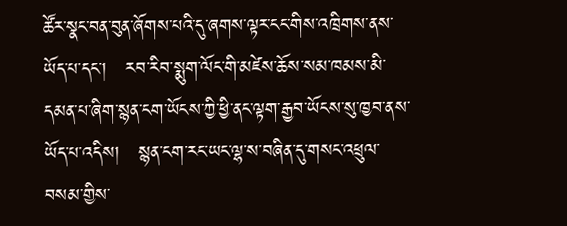ཚོར་སྣང་བན་བུན་ཞོགས་པའི་དུ་ཞགས་ལྟར་ངང་གིས་འཁྲིགས་ནས་ཡོད་པ་དང་།   རབ་རིབ་སྨུག་ལོང་གི་མཛེས་ཆོས་སམ་ཁམས་མི་དམན་པ་ཞིག་སྙན་ངག་ཡོངས་ཀྱི་ཕྱི་ནང་ལྟག་རྒྱབ་ཡོངས་སུ་ཁྱབ་ནས་ཡོད་པ་འདིས།   སྙན་ངག་རང་ཡང་ལྷ་ས་བཞིན་དུ་གསང་འཕྲུལ་བསམ་གྱིས་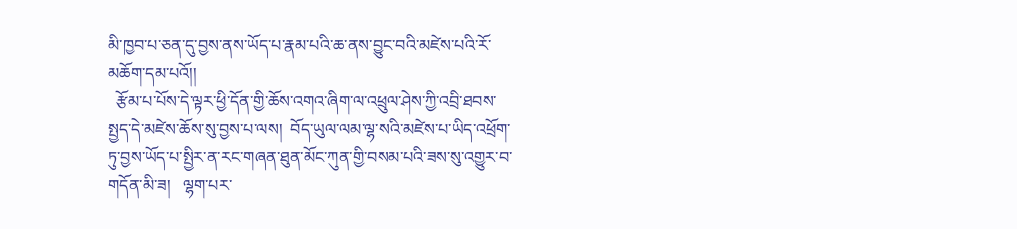མི་ཁྱབ་པ་ཅན་དུ་བྱས་ནས་ཡོད་པ་རྣམ་པའི་ཆ་ནས་བྱུང་བའི་མཛེས་པའི་རོ་མཆོག་དམ་པའོ།།
  རྩོམ་པ་པོས་དེ་ལྟར་ཕྱི་དོན་གྱི་ཆོས་འགའ་ཞིག་ལ་འཕྲུལ་ཤེས་ཀྱི་འབྲི་ཐབས་སྤྱད་དེ་མཛེས་ཆོས་སུ་བྱས་པ་ལས།  བོད་ཡུལ་ལམ་ལྷ་སའི་མཛེས་པ་ཡིད་འཕྲོག་ཏུ་བྱས་ཡོད་པ་སྤྱིར་ན་རང་གཞན་ཐུན་མོང་ཀུན་གྱི་བསམ་པའི་ཟས་སུ་འགྱུར་བ་གདོན་མི་ཟ།   ལྷག་པར་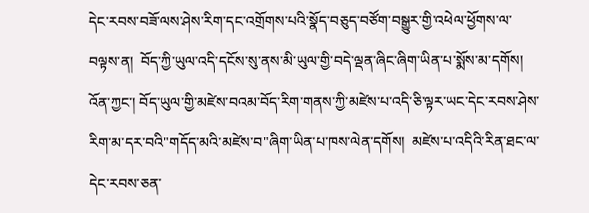དེང་རབས་བཟོ་ལས་ཤེས་རིག་དང་འགྲོགས་པའི་སྣོད་བཅུད་བཙོག་བསྒྱུར་གྱི་འཕེལ་ཕྱོགས་ལ་བལྟས་ན།  བོད་ཀྱི་ཡུལ་འདི་དངོས་སུ་ནས་མི་ཡུལ་གྱི་བདེ་ལྡན་ཞིང་ཞིག་ཡིན་པ་སྨོས་མ་དགོས།  འོན་ཀྱང་། བོད་ཡུལ་གྱི་མཛེས་བའམ་བོད་རིག་གནས་ཀྱི་མཛེས་པ་འདི་ཅི་ལྟར་ཡང་དེང་རབས་ཤེས་རིག་མ་དར་བའི"གདོད་མའི་མཛེས་བ"ཞིག་ཡིན་པ་ཁས་ལེན་དགོས།  མཛེས་པ་འདིའི་རིན་ཐང་ལ་དེང་རབས་ཅན་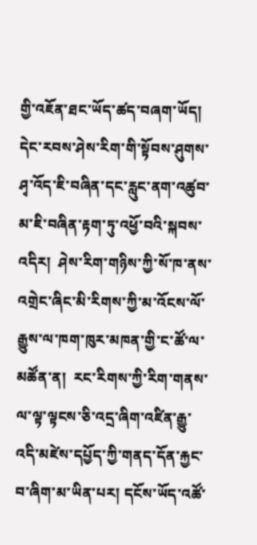གྱི་འཇོན་ཐང་ཡོད་ཚད་བཞག་ཡོད།  དེང་རབས་ཤེས་རིག་གི་སྟོབས་ཤུགས་ཤྭ་འོད་ཇི་བཞིན་དང་རླུང་ནག་འཚུབ་མ་ཇི་བཞིན་རྟག་ཏུ་འཕྱོ་བའི་སྐབས་འདིར།  ཤེས་རིག་གཉིས་ཀྱི་སོ་ཁ་ནས་འགྲེང་ཞིང་མི་རིགས་ཀྱི་མ་འོངས་ལོ་རྒྱུས་ལ་ཁག་ཁུར་མཁན་གྱི་ང་ཚོ་ལ་མཚོན་ན།  རང་རིགས་ཀྱི་རིག་གནས་ལ་ལྟ་ལྟངས་ཅི་འདྲ་ཞིག་འཛིན་རྒྱུ་འདི་མཛེས་དཔྱོད་ཀྱི་གནད་དོན་རྐྱང་བ་ཞིག་མ་ཡིན་པར། དངོས་ཡོད་འཚོ་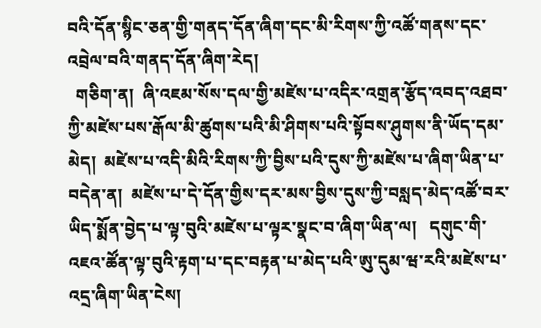བའི་དོན་སྙིང་ཅན་གྱི་གནད་དོན་ཞིག་དང་མི་རིགས་ཀྱི་འཚོ་གནས་དང་འབྲེལ་བའི་གནད་དོན་ཞིག་རེད།
  གཅིག་ན།  ཞི་འཇམ་སོས་དལ་གྱི་མཛེས་པ་འདིར་འགྲན་རྩོད་འབད་འཐབ་ཀྱི་མཛེས་པས་རྒོལ་མི་ཚུགས་པའི་མི་ཤིགས་པའི་སྟོབས་ཤུགས་ནི་ཡོད་དམ་མེད།  མཛེས་པ་འདི་མིའི་རིགས་ཀྱི་བྱིས་པའི་དུས་ཀྱི་མཛེས་པ་ཞིག་ཡིན་པ་བདེན་ན།  མཛེས་པ་དེ་དོན་གྱིས་དར་མས་བྱིས་དུས་ཀྱི་བསླད་མེད་འཚོ་བར་ཡིད་སྨོན་བྱེད་པ་ལྟ་བུའི་མཛེས་པ་ལྟར་སྣང་བ་ཞིག་ཡིན་ལ།   དགུང་གི་འཇའ་ཚོན་ལྟ་བུའི་རྟག་པ་དང་བརྟན་པ་མེད་པའི་ཨུ་དུམ་ཝ་རའི་མཛེས་པ་འདྲ་ཞིག་ཡིན་ངེས།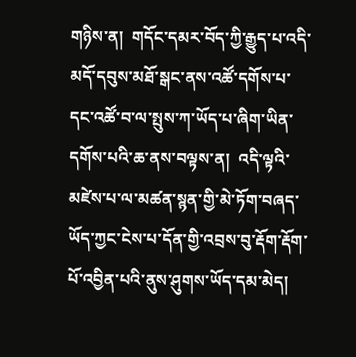གཉིས་ན།  གདོང་དམར་བོད་ཀྱི་རྒྱུད་པ་འདི་མདོ་དབུས་མཐོ་སྒང་ནས་འཚོ་དགོས་པ་དང་འཚོ་བ་ལ་སྤུས་ཀ་ཡོད་པ་ཞིག་ཡིན་དགོས་པའི་ཆ་ནས་བལྟས་ན།  འདི་ལྟའི་མཛེས་པ་ལ་མཚན་སྙན་གྱི་མེ་ཏོག་བཞད་ཡོད་ཀྱང་ངེས་པ་དོན་གྱི་འབྲས་བུ་རྡོག་རྡོག་པོ་འབྱིན་པའི་ནུས་ཤུགས་ཡོད་དམ་མེད།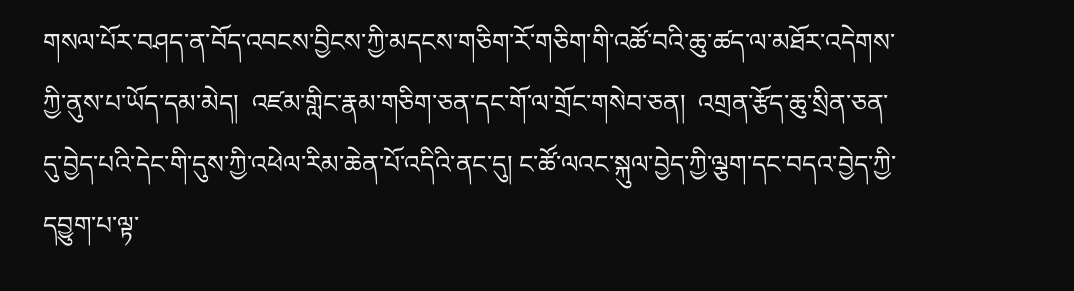གསལ་པོར་བཤད་ན་བོད་འབངས་བྱིངས་ཀྱི་མདངས་གཅིག་རོ་གཅིག་གི་འཚོ་བའི་ཆུ་ཚད་ལ་མཐོར་འདེགས་ཀྱི་ནུས་པ་ཡོད་དམ་མེད།  འཛམ་གླིང་རྣམ་གཅིག་ཅན་དང་གོ་ལ་གྲོང་གསེབ་ཅན།  འགྲན་རྩོད་ཆུ་སྲིན་ཅན་དུ་བྱེད་པའི་དེང་གི་དུས་ཀྱི་འཕེལ་རིམ་ཆེན་པོ་འདིའི་ནང་དུ། ང་ཚོ་ལའང་སྐུལ་བྱེད་ཀྱི་ལྕག་དང་བདའ་བྱེད་ཀྱི་དབྱུག་པ་ལྟ་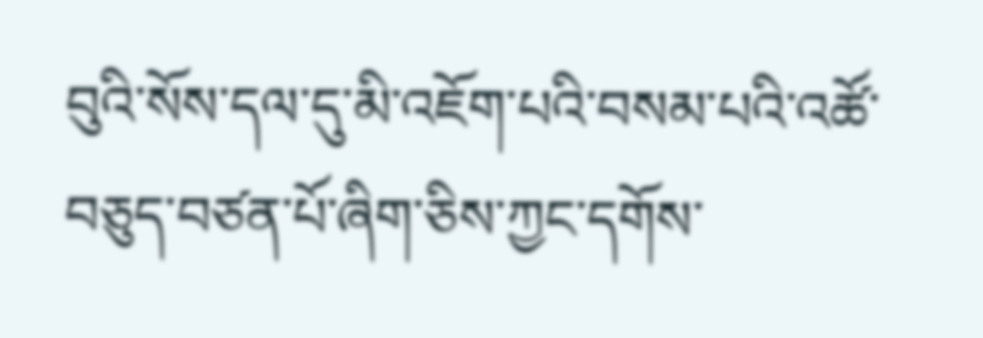བུའི་སོས་དལ་དུ་མི་འཇོག་པའི་བསམ་པའི་འཚོ་བཅུད་བཙན་པོ་ཞིག་ཅིས་ཀྱང་དགོས་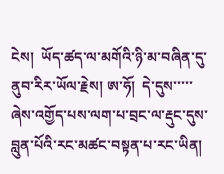ངེས།  ཡོད་ཚད་ལ་མགོའི་ཉི་མ་བཞིན་དུ་ནུབ་རིར་ཡོལ་རྗེས། ཨ་ཧོ།  དེ་དུས་་་་་ཞེས་འགྱོད་པས་ལག་པ་བྲང་ལ་རྡུང་དུས་བླུན་པོའི་རང་མཚང་བསྟན་པ་རང་ཡིན།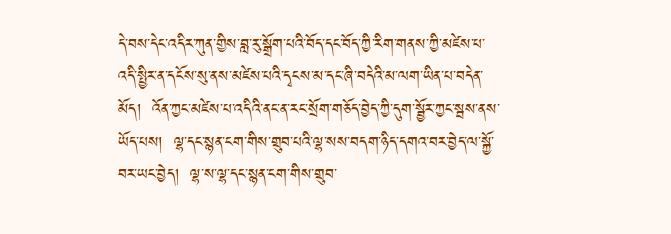དེ་བས་དེང་འདིར་ཀུན་གྱིས་བླ་རུ་སྒྲོག་པའི་བོད་དང་བོད་ཀྱི་རིག་གནས་ཀྱི་མཛེས་པ་འདི་སྤྱིར་ན་དངོས་སུ་ནས་མཛེས་པའི་དྭངས་མ་དང་ཞི་བདེའི་མ་ལག་ཡིན་པ་བདེན་མོད།  འོན་ཀྱང་མཛེས་པ་འདིའི་ནང་ན་རང་སྲོག་གཅོད་བྱེད་ཀྱི་དུག་སྦྱོར་ཀྱང་སྦས་ནས་ཡོད་པས།  ལྷ་དང་སྙན་ངག་གིས་གྲུབ་པའི་ལྷ་སས་བདག་ཉིད་དགའ་བར་བྱེད་ལ་སྐྱོ་བར་ཡང་བྱེད།  ལྷ་ས་ལྷ་དང་སྙན་ངག་གིས་གྲུབ་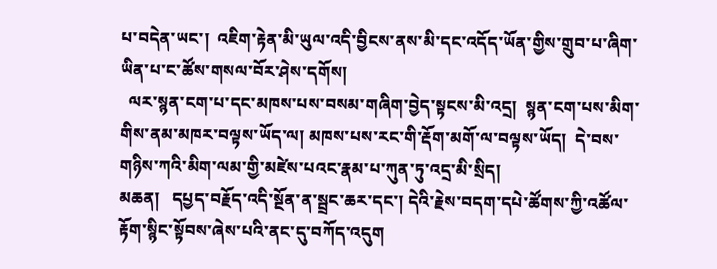པ་བདེན་ཡང་།  འཇིག་རྟེན་མི་ཡུལ་འདི་བྱིངས་ནས་མི་དང་འདོད་ཡོན་གྱིས་གྲུབ་པ་ཞིག་ཡིན་པ་ང་ཚོས་གསལ་བོར་ཤེས་དགོས།
  ལར་སྙན་ངག་པ་དང་མཁས་པས་བསམ་གཞིག་བྱེད་སྟངས་མི་འདྲ།  སྙན་ངག་པས་མིག་གིས་ནམ་མཁར་བལྟས་ཡོད་ལ། མཁས་པས་རང་གི་རྡོག་མགོ་ལ་བལྟས་ཡོད།  དེ་བས་གཉིས་ཀའི་མིག་ལམ་གྱི་མཛེས་པའང་རྣམ་པ་ཀུན་ཏུ་འདྲ་མི་སྲིད།
མཆན།   དཔྱད་བརྗོད་འདི་སྔོན་ན་སྦྲང་ཆར་དང་། དེའི་རྗེས་བདག་དཔེ་ཚོགས་ཀྱི་འཚོལ་རྟོག་སྙིང་སྟོབས་ཞེས་པའི་ནང་དུ་བཀོད་འདུག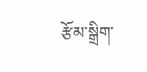རྩོམ་སྒྲིག་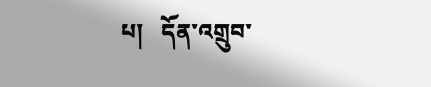པ།   དོན་འགྲུབ་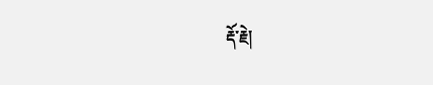རྡོ་རྗེ།